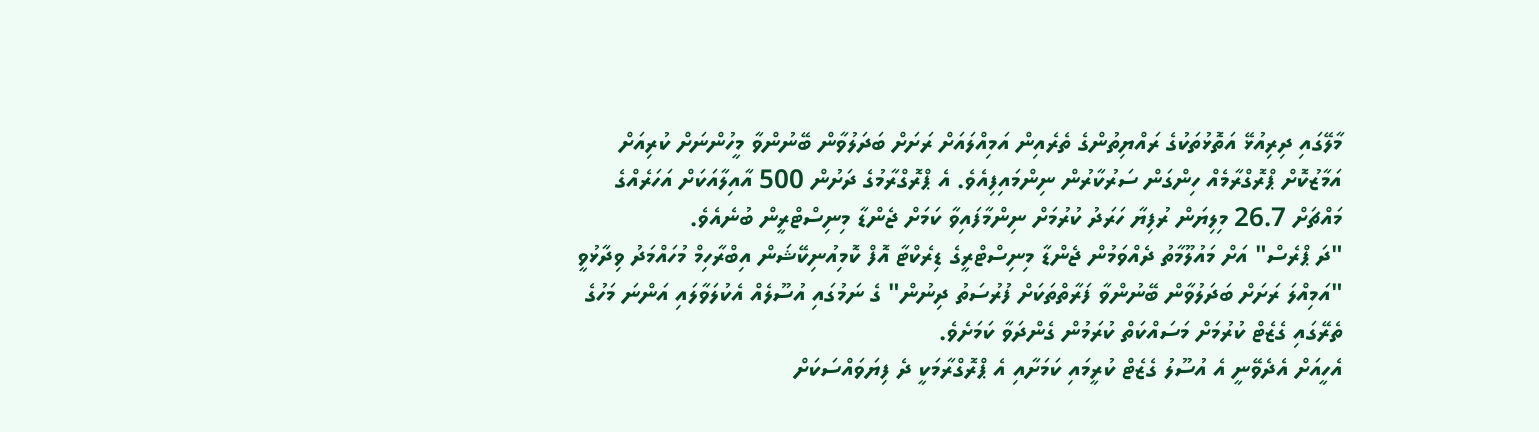މާލޭގައި ދިރިއުޅޭ އަތޮޅުތަކުގެ ރައްޔިތުންގެ ތެރެއިން އަމިއްލައަށް ރަށަށް ބަދަލުވާން ބޭނުންވާ މީހުންނަށް ކުރިއަށް އަމާޒުކޮށް ޕްރޮގްރާމެއް ހިންގަން ސަރުކާރުން ނިންމައިފިއެވެ. އެ ޕްރޮގްރާމުގެ ދަށުން 500 އާއިލާއަކަށް އަހަރެއްގެ މައްޗަށް 26.7 މިލިޔަން ރުފިޔާ ހަރަދު ކުރުމަށް ނިންމާފައިވާ ކަމަށް ޖެންޑާ މިނިސްޓްރީން ބުނެއެވެ.
"ދަ ޕްރެސް" އަށް މައުލޫމާތު ދެއްވަމުން ޖެންޑާ މިނިސްޓްރީގެ ޑިރެކްޓާ އޮފް ކޮމިއުނިކޭޝަން އިބްރާހިމް މުހައްމަދު ވިދާޅުވީ "އަމިއްލަ ރަށަށް ބަދަލުވާން ބޭނުންވާ ފަރާތްތަކަށް ފުރުސަތު ދިނުން" ގެ ނަމުގައި އުސޫލެއް އެކުލަވާލައި އަންނަ މަހުގެ ތެރޭގައި ގެޒެޓް ކުރުމަށް މަސައްކަތް ކުރަމުން ގެންދަވާ ކަމަށެވެ.
އެހީއަށް އެދެވޭނީ އެ އުސޫލު ގެޒެޓް ކުރީމައި ކަމަށާއި އެ ޕްރޮގްރާމަކީ ދެ ފިޔަވައްސަކަށް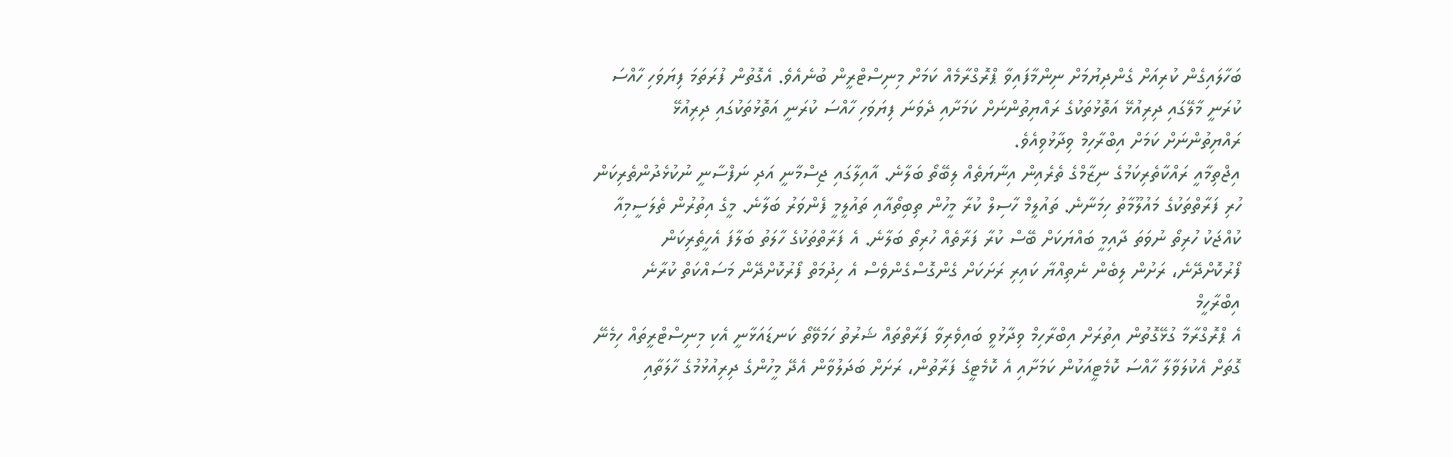ބަހާލައިގެން ކުރިއަށް ގެންދިޔުމަށް ނިންމާފައިވާ ޕްރޮގްރާމެއް ކަމަށް މިނިސްޓްރީން ބުނެއެވެ. އެގޮތުން ފުރަތަމަ ފިޔަވަހި ހާއްސަ ކުރަނީ މާލޭގައި ދިރިއުޅޭ އަތޮޅުތަކުގެ ރައްޔިތުންނަށް ކަމަށާއި ދެވަނަ ފިޔަވަހި ހާއްސަ ކުރަނީ އަތޮޅުތަކުގައި ދިރިއުޅޭ ރައްޔިތުންނަށް ކަމަށް އިބްރާހިމް ވިދާޅުވިއެވެ.
އިޖްތިމާއީ ރައްކާތެރިކަމުގެ ނިޒާމްގެ ތެރެއިން އިނާޔަތެއް ލިބޭތޯ ބަލާނެ. އާއިލާގައި ޖިސްމާނީ އަދި ނަފްސާނީ ނުކުޅެދުންތެރިކަން ހުރި ފަރާތްތަކުގެ މައުލޫމާތު ހިމަނާނެ. ތައުލީމް ހާސިލް ކުރާ މީހުން ތިބިތޯއާއި ތައުލީމީ ފެންވަރު ބަލާނެ. މީގެ އިތުރުން ތެލަސީމިއާ ކުއްޖަކު ހުރިތޯ ނުވަތަ ދާއިމީ ބައްޔަކަށް ބޭސް ކުރާ ފަރާތެއް ހުރިތޯ ބަލާނެ. އެ ފަރާތްތަކުގެ ހާލަތު ބަލާފަ އެހީތެރިކަން ފޯރުކޮށްދޭނެ، ރަށުން ލިބެން ނެތިއްޔާ ކައިރި ރަށަކަށް ގެންގޮސްގެންވެސް އެ ހިދުމަތް ފޯރުކޮށްދޭން މަސައްކަތް ކުރާނެ
އިބްރާހީމް
އެ ޕްރޮގްރާމާ ގުޅޭގޮތުން އިތުރަށް އިބްރާހިމް ވިދާޅުވީ ބައިވެރިވާ ފަރާތްތައް ޝަރުތު ހަމަވޭތޯ ކަނޑައަޅާނީ އެކި މިނިސްޓްރީތައް ހިމެނޭ ގޮތަށް އެކުލަވާލާ ހާއްސަ ކޮމެޓީއަކުން ކަމަށާއި އެ ކޮމެޓީގެ ފަރާތުން، ރަށަށް ބަދަލުވާން އެދޭ މީހުންގެ ދިރިއުޅުމުގެ ހާލަތާއި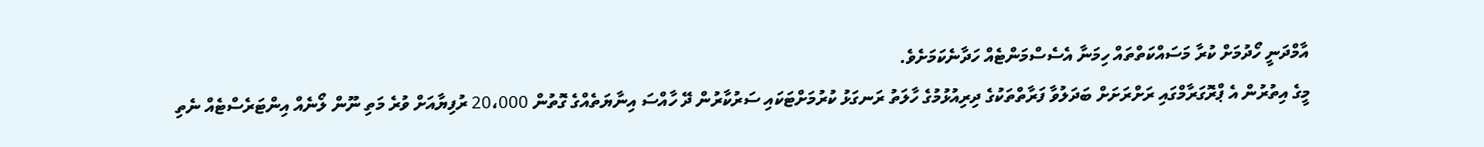އާމްދަނީ ހޯދުމަށް ކުރާ މަސައްކަތްތައް ހިމަނާ އެސެސްމަންޓެއް ހަދާނެކަމަށެވެ.
މީގެ އިތުރުން އެ ޕްރޮގަރާމްގައި ރަށްރަށަށް ބަދަލުވާ ފަރާތްތަކުގެ ދިރިއުޅުމުގެ ހާލަތު ރަނގަޅު ކުރުމަށްޓަކައި ސަރުކާރުން ދޭ ހާއްސަ އިނާޔަތެއްގެ ގޮތުން 20،000 ރުފިޔާއަށް ވުރެ މަތި ނޫން ލޯނެއް އިންޓަރެސްޓެއް ނެތި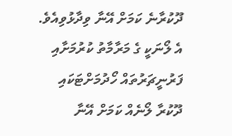ދޫކުރާނެ ކަމަށް އޭނާ ވިދާޅުވިއެވެ.
އެ ލޯނަކީ ގެ މަރާމާތު ކުރުމަށާއި ފަރުނީޗަރުތައް ހޯދުމަށްޓަކައި ދޫކުރާ ލޯނެއް ކަމަށް އޭނާ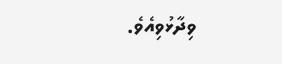ވިދާޅުވިއެވެ.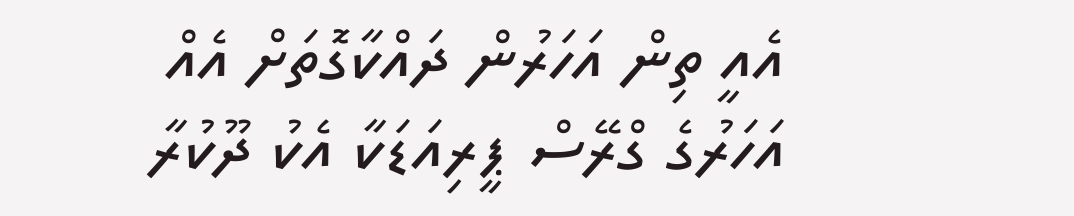އެއީ ތިން އަހަރުން ދައްކާގޮތަށް އެއް އަހަރުގެ ގްރޭސް ޕީރިއަޑަކާ އެކު ދޫކުރާ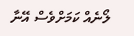ލޯނެއް ކަމަށްވެސް އޭނާ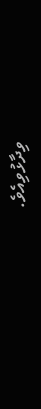ވިދާޅުވިއެވެ.